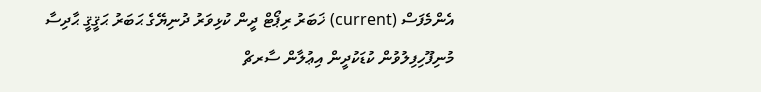އެންމެފަސް (current) ޚަބަރު ރިޕޯޓް ދީން ކުޅިވަރު ދުނިޔޭގެ ޙަބަރު ޙަޤީޤީ ޙާދިސާ މުނިފޫހިފިލުވުން ކުޑަކުދީން އިޢުލާން ސާރޗް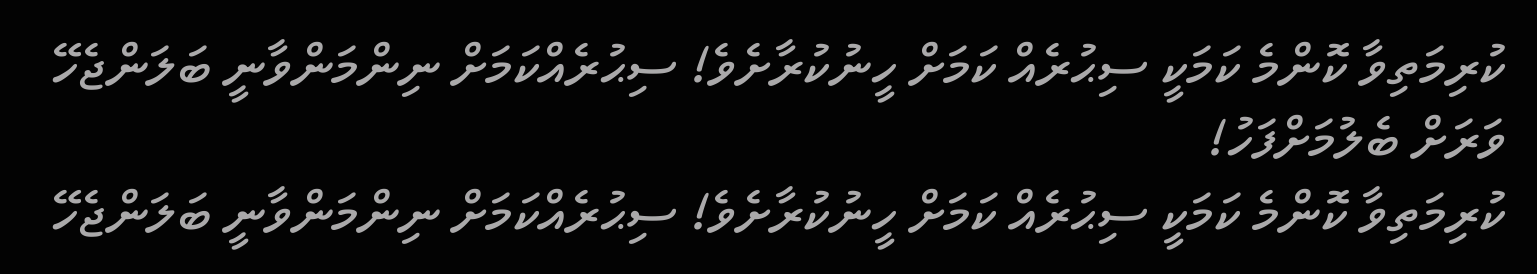ކުރިމަތިވާ ކޮންމެ ކަމަކީ ސިޙުރެއް ކަމަށް ހީނުކުރާށެވެ! ސިޙުރެއްކަމަށް ނިންމަންވާނީ ބަލަންޖެހޭ ވަރަށް ބެލުމަށްފަހު!
ކުރިމަތިވާ ކޮންމެ ކަމަކީ ސިޙުރެއް ކަމަށް ހީނުކުރާށެވެ! ސިޙުރެއްކަމަށް ނިންމަންވާނީ ބަލަންޖެހޭ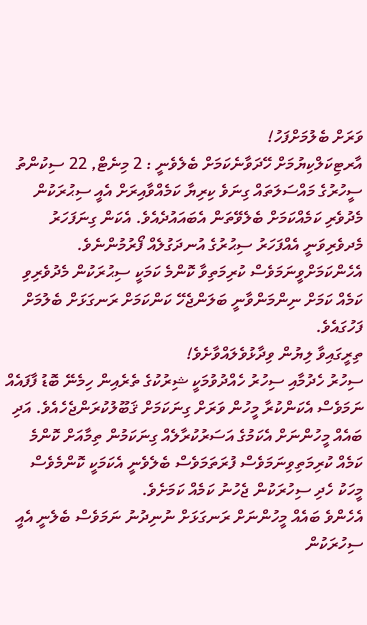ވަރަށް ބެލުމަށްފަހު!
އާރޓިކަލްކިޔުމަށް ހޭދަވާނެކަމަށް ބެލެވެނީ : 2 މިނެޓް, 22 ސިކުންތު
ސީހުރުގެ މައްސަލަތައް ގިނަވެ ކިރިޔާ ކަމެއްވާއިރަށް އެއީ ސިޙުރަކުން މެދުވެރި ކަމެއްކަމަށް ބެލެވޭތަން އެބައައުދެއެވެ. އެކަން ގިނަފަހަރު މެދވެރިވަނީ އެއްފަހަރު ސިޙުރުގެ އުނދަގުލެއް ފޯރުމުންނެވެ. އެހެންކަމަށްވީނަމަވެސް ކުރިމަތިވާ ކޮންމެ ކަމަކީ ސިޙުރަކުން މެދުވެރިވި ކަމެއް ކަމަށް ނިންމަންވާނީ ބަލަންޖެހޭ ކަންކަމަށް ރަނގަޅަށް ބެލުމަށް ފަހުގައެވެ.
ތިރީގައިވާ ލިޔުން ވިދާޅުވެލައްވާށެވެ!
ސިހުރު ހެދުމާއި ސިހުރު ހެއްދުވުމަކީ ޝިރުކުގެ ތެރެއިން ހިމެނޭ ބޮޑު ފާފައެއް ނަމަވެސް އެކަންކުރާ މީހުން ވަރަށް ގިނަކަމަށް ޤަބޫލުކުރަންޖެހެއެވެ. އަދި ބައެއް މީހުންނަށް އެކަމުގެ އަސަރުކުރާލެއް ގިނަކަމުން ތިމާއަށް ކޮންމެ ކަމެއް ކުރިމަތިވިނަމަވެސް ފުރަތަމަވެސް ބެލެވެނީ އެކަމަކީ ކޮންމެވެސް މީހަކު ހެދި ސިހުރަކުން ޖެހުނު ކަމެއް ކަމަށެވެ.
އެހެންވެ ބައެއް މީހުންނަށް ރަނގަޅަށް ނުނިދުނު ނަމަވެސް ބެލެނީ އެއީ ސިހުރަކުން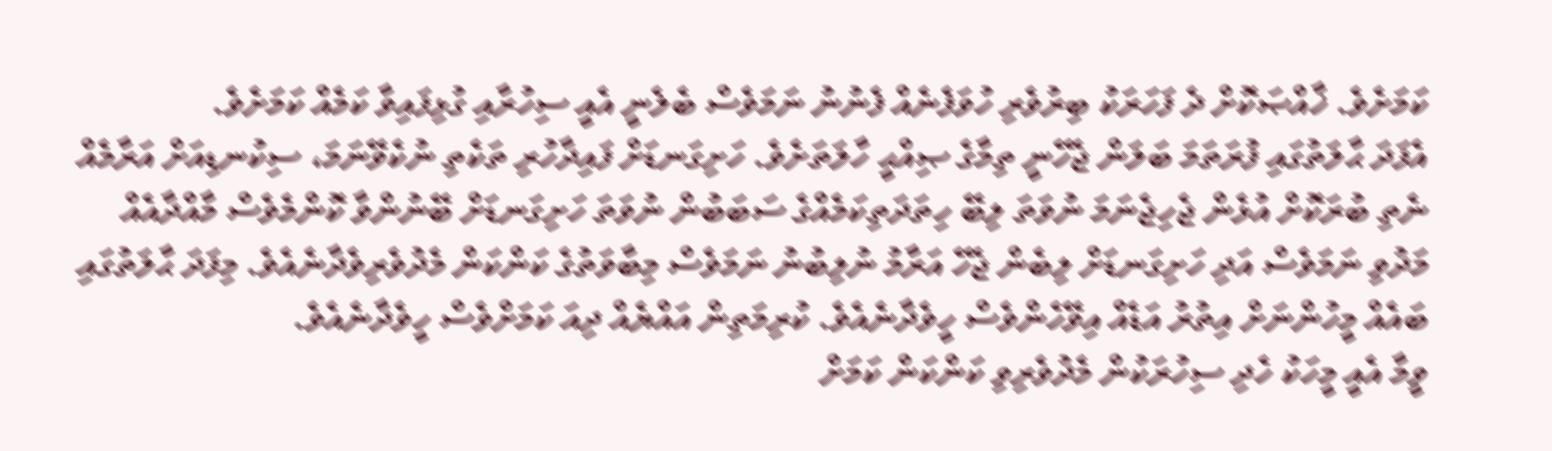ކަމަށެވެ. ޚާއްޞަކޮށް ދެ ފަހަރަކު ބިރުވެރި ހުވަފެނެއް ފެނުނު ނަމަވެސް ބެލެނީ އެއީ ސިހުރާއި ގުޅިފައިވާ ކަމެއް ކަމަށެވެ.
އެފަދަ ޙާލަތުގައި ފުރަތަމަ ބަލަން ޖެހޭނީ ތިމާގެ ޞިއްޙީ ހާލަތަށެވެ. ހަށިގަނޑަށް ފައިދާހުރި ތަކެތި ނުކެވޭނަމަ، ސިކުނޑިއަށް އަރާމެއް ނެތި ބުރަކޮށް އުޅެން ޖެހިޖެނަމަ ނުވަތަ ލިބޭ ހިތަދަތިކަމެއްގެ ސަބަބުން ނުވަތަ ހަށިގަނޑަށް ބޭނުންވާ ކޮންމެވެސް މާއްދާއެއް މަދުވި ނަމަވެސް އަދި ހަށިގަނޑަށް ލިބެން ޖެހޭ އަރާމު ނުލިބުނު ނަމަވެސް މިބާވަތުގެ ކަންކަން މެދުވެރިވެދާނެއެވެ. މިފަދަ ޙާލަތުގައި ބައެއް މީހުންނަށް އިތުރު އަޑެއް އިވޭހެންވެސް ހީވެދާނެއެވެ. ކުރިމަތިން އައްޔެއް ދިއަ ކަމަށްވެސް ހީވެދާނެއެވެ.
ވީމާ އެއީ މީހަކު ހެދި ސިހުރަކުން މެދުވެރިވި ކަންކަން ކަމަށް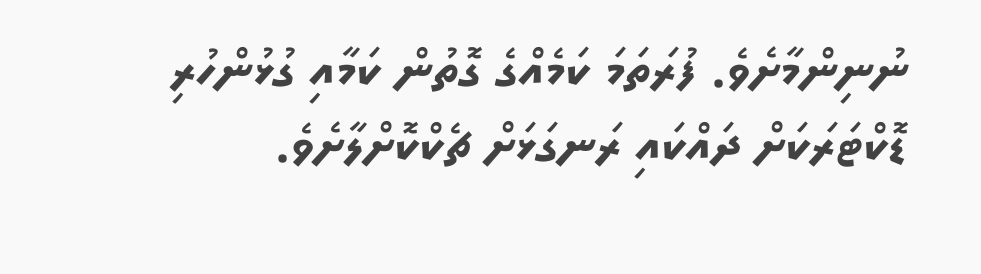ނުނިންމާށެވެ. ފުރަތަމަ ކަމެއްގެ ގޮތުން ކަމާއި ގުޅުންހުރި ޑޮކްޓަރަކަށް ދައްކައި ރަނގަޅަށް ޗެކްކޮށްލާށެވެ.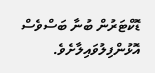ޑޮކްޓަރުން ބުނާ ބަސްވެސް އޮޅުންފިލުވައިލާށެވެ.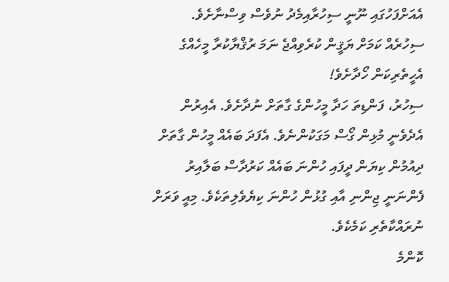އެއަށްފަހުގައި ނޫނީ ސިހުރާއިމެދު ނުވެސް ވިސްނާށެވެ. ސިހުރެއް ކަމަށް ޔަޤީން ކުރެވިއްޖެ ނަމަ ރުޤްޔާކުރާ މީހެއްގެ އެހީތެރިކަން ހޯދާށެވެ!
ސިހުރު، ފަންޑިތަ ހަދާ މީހުންގެ ގާތަށް ނުދާށެވެ. އެއިރުން އެދެވެނީ މުޅިން ގޯސް މަގަކުންނެވެ. އެފަދަ ބައެއް މީހުން ގާތަށް ދިއުމުން ކިޔަން ދީފައި ހުންނަ ބައެއް ކަރުދާސް ބަލާއިރު ފެންނަނީ ޖިންނި އާއި ގުޅުން ހުންނަ ކިޔެވެލިތަކެވެ. މިއީ ވަރަށް ނުރައްކާތެރި ކަމެކެވެ.
ކޮންމެ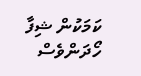ކަމަކުން ޝިފާ ހޯދަންވެސް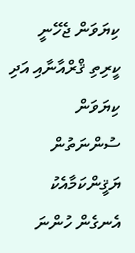ކިޔަވަން ޖެހޭނީ ކީރިތި ޤްރްއާނާއި އަދި ކިޔަވަން ސުންނަތުން ޔަޤީންކަމާއެކު އެނގެން ހުންނަ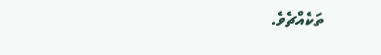ތަކެއްޗެވެ.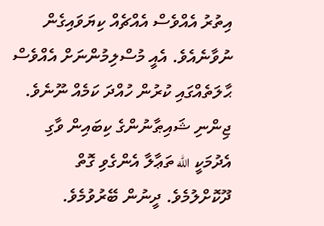އިތުރު އެއްވެސް އެއްޗެއް ކިޔަވައިގެން ނުވާނެއެވެ. އެއީ މުސްލިމުންނަށް އެއްވެސް ޙާލަތެއްގައި ކުރުން ހުއްދަ ކަމެއް ނޫނެވެ. ޖިންނި ޝައިޠާނުންގެ ކިބައިން ވާގި އެދުމަކީ الله ތަޢާލާ އެންގެވި ގޮތް ދޫކޮށްލުމެވެ. ދީނުން ބޭރުވުމެވެ.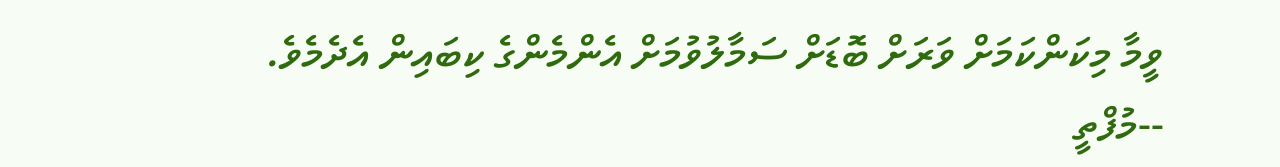ވީމާ މިކަންކަމަށް ވަރަށް ބޮޑަށް ސަމާލުވުމަށް އެންމެންގެ ކިބައިން އެދެމެވެ.
--މުފްތީ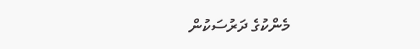މެންކުގެ ދަރުސަކުން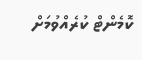ކޮމެންޓް ކުރެއްވުމަށް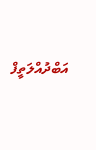އަބްދުއްލަތީފް